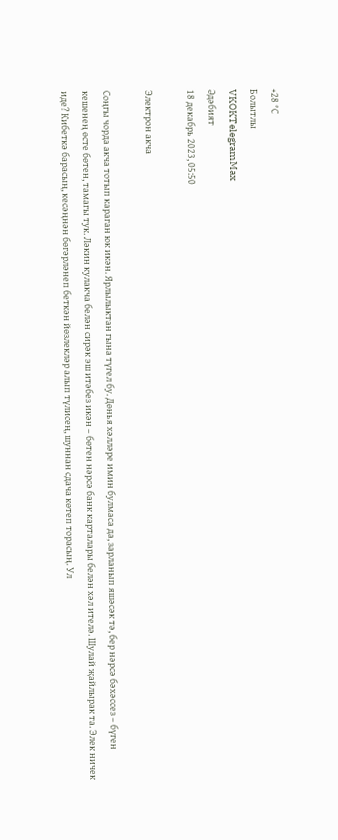+28 °С
Болытлы
VKOKTelegramMax
Әдәбият
18 декабрь 2023, 05:50

Электрон акча

Соңгы чорда акча тотып караган юк икән. Ярлылыктан гына түгел бу. Дөнья хәлләре имин булмаса да, зарланып яшәсәк тә, бер нәрсә бәхәссез – бүген кешенең өсте бөтен, тамагы тук. Ләкин кулакча белән сирәк эш итәбез икән – бөтен нәрсә банк карталары белән хәл ителә. Шулай җайлырак та. Элек ничек иде? Кибеткә барасың, кесәңнән бөгәрләнеп беткән йөзлекләр алып түлисең, шуннан сдача көтеп торасың. Ул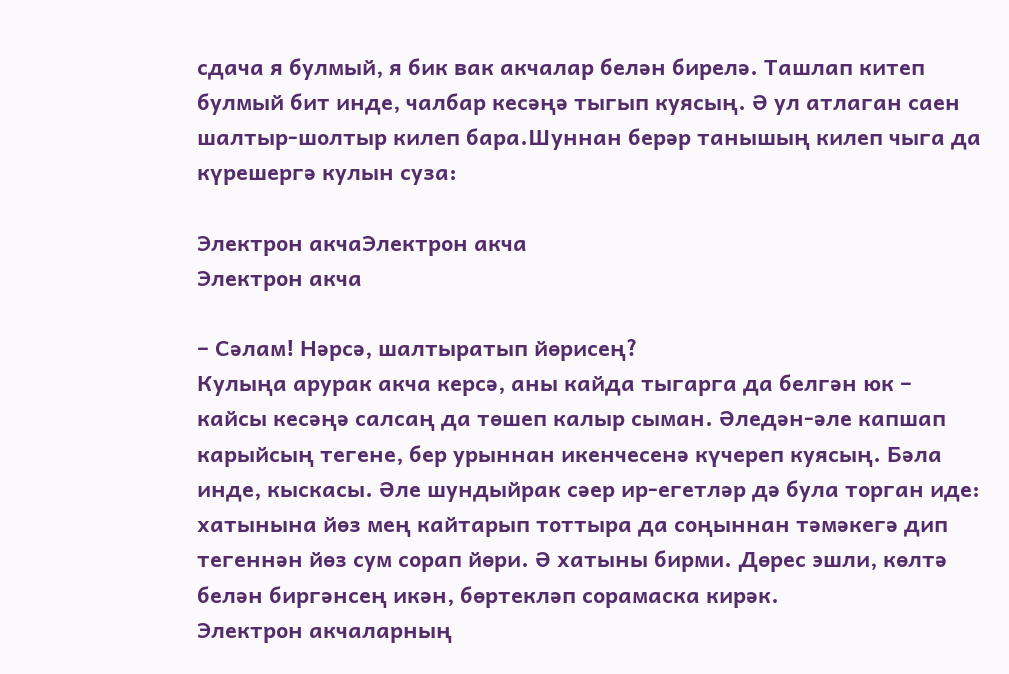сдача я булмый, я бик вак акчалар белән бирелә. Ташлап китеп булмый бит инде, чалбар кесәңә тыгып куясың. Ә ул атлаган саен шалтыр-шолтыр килеп бара.Шуннан берәр танышың килеп чыга да күрешергә кулын суза:

Электрон акчаЭлектрон акча
Электрон акча

– Сәлам! Нәрсә, шалтыратып йөрисең?
Кулыңа арурак акча керсә, аны кайда тыгарга да белгән юк – кайсы кесәңә салсаң да төшеп калыр сыман. Әледән-әле капшап карыйсың тегене, бер урыннан икенчесенә күчереп куясың. Бәла инде, кыскасы. Әле шундыйрак сәер ир-егетләр дә була торган иде: хатынына йөз мең кайтарып тоттыра да соңыннан тәмәкегә дип тегеннән йөз сум сорап йөри. Ә хатыны бирми. Дөрес эшли, көлтә белән биргәнсең икән, бөртекләп сорамаска кирәк.
Электрон акчаларның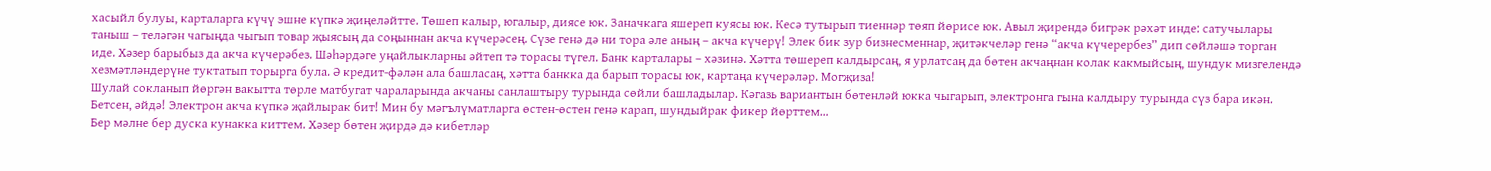хасыйл булуы, карталарга күчү эшне күпкә җиңеләйтте. Төшеп калыр, югалыр, диясе юк. Заначкага яшереп куясы юк. Кесә тутырып тиеннәр төяп йөрисе юк. Авыл җирендә бигрәк рәхәт инде: сатучылары таныш – теләгән чагыңда чыгып товар җыясың да соңыннан акча күчерәсең. Сүзе генә дә ни тора әле аның – акча күчерү! Элек бик зур бизнесменнар, җитәкчеләр генә “акча күчерербез” дип сөйләшә торган иде. Хәзер барыбыз да акча күчерәбез. Шәһәрдәге уңайлыкларны әйтеп тә торасы түгел. Банк карталары – хәзинә. Хәтта төшереп калдырсаң, я урлатсаң да бөтен акчаңнан колак какмыйсың, шундук мизгелендә хезмәтләндерүне туктатып торырга була. Ә кредит-фәлән ала башласаң, хәтта банкка да барып торасы юк, картаңа күчерәләр. Могҗиза!
Шулай сокланып йөргән вакытта төрле матбугат чараларында акчаны санлаштыру турында сөйли башладылар. Кәгазь вариантын бөтенләй юкка чыгарып, электронга гына калдыру турында сүз бара икән. Бетсен, әйдә! Электрон акча күпкә җайлырак бит! Мин бу мәгълүматларга өстен-өстен генә карап, шундыйрак фикер йөрттем…
Бер мәлне бер дуска кунакка киттем. Хәзер бөтен җирдә дә кибетләр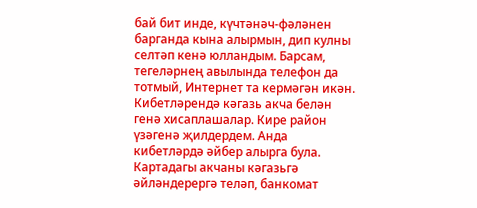бай бит инде, күчтәнәч-фәләнен барганда кына алырмын, дип кулны селтәп кенә юлландым. Барсам, тегеләрнең авылында телефон да тотмый, Интернет та кермәгән икән. Кибетләрендә кәгазь акча белән генә хисаплашалар. Кире район үзәгенә җилдердем. Анда кибетләрдә әйбер алырга була. Картадагы акчаны кәгазьгә әйләндерергә теләп, банкомат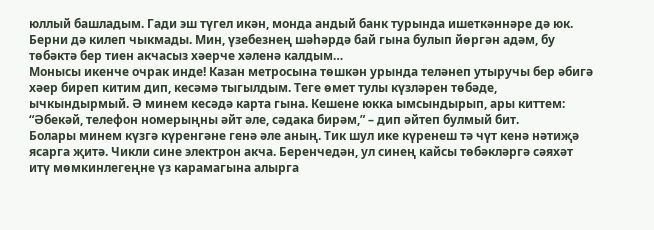юллый башладым. Гади эш түгел икән, монда андый банк турында ишеткәннәре дә юк. Берни дә килеп чыкмады. Мин, үзебезнең шәһәрдә бай гына булып йөргән адәм, бу төбәктә бер тиен акчасыз хәерче хәленә калдым…
Монысы икенче очрак инде! Казан метросына төшкән урында теләнеп утыручы бер әбигә хәер биреп китим дип, кесәмә тыгылдым. Теге өмет тулы күзләрен төбәде, ычкындырмый. Ә минем кесәдә карта гына. Кешене юкка ымсындырып, ары киттем: “Әбекәй, телефон номерыңны әйт әле, сәдака бирәм,” – дип әйтеп булмый бит.
Болары минем күзгә күренгәне генә әле аның. Тик шул ике күренеш тә чүт кенә нәтиҗә ясарга җитә. Чикли сине электрон акча. Беренчедән, ул синең кайсы төбәкләргә сәяхәт итү мөмкинлегеңне үз карамагына алырга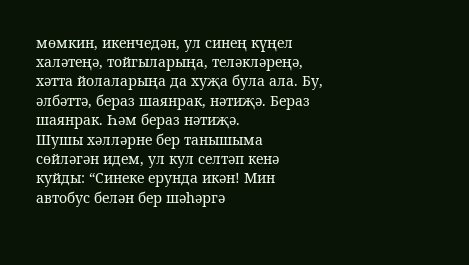мөмкин, икенчедән, ул синең күңел халәтеңә, тойгыларыңа, теләкләреңә, хәтта йолаларыңа да хуҗа була ала. Бу, әлбәттә, бераз шаянрак, нәтиҗә. Бераз шаянрак. Һәм бераз нәтиҗә.
Шушы хәлләрне бер танышыма сөйләгән идем, ул кул селтәп кенә куйды: “Синеке ерунда икән! Мин автобус белән бер шәһәргә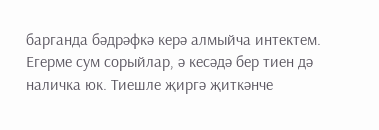барганда бәдрәфкә керә алмыйча интектем. Егерме сум сорыйлар, ә кесәдә бер тиен дә наличка юк. Тиешле җиргә җиткәнче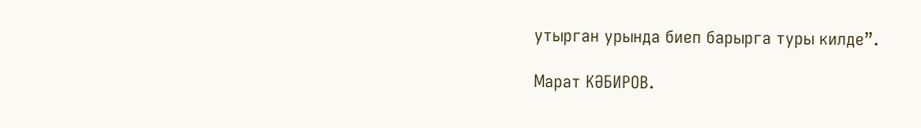утырган урында биеп барырга туры килде”.

Марат КӘБИРОВ.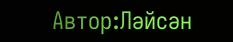Автор:Ләйсән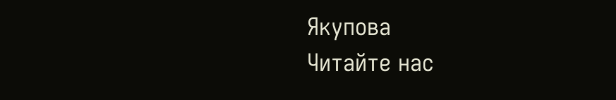Якупова
Читайте нас